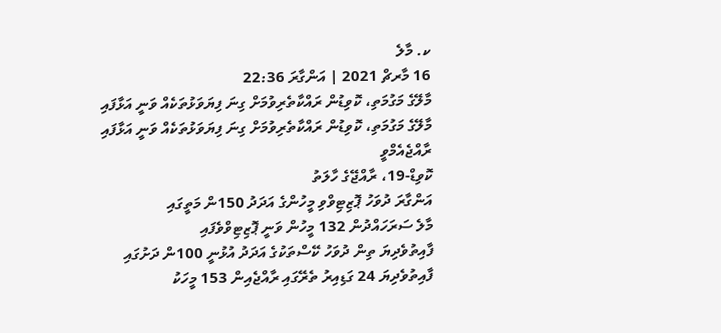ކ. މާލެ
16 މާރޗް 2021 | އަންގާރަ 22:36
މާލޭގެ މަގުމަތި، ކޮވިޑުން ރައްކާތެރިވުމަށް ގިނަ ފިޔަވަޅުތަކެއް ވަނީ އަޅާފައި
މާލޭގެ މަގުމަތި، ކޮވިޑުން ރައްކާތެރިވުމަށް ގިނަ ފިޔަވަޅުތަކެއް ވަނީ އަޅާފައި
ރާއްޖެއެމްވީ
ކޮވިޑް-19، ރާއްޖޭގެ ހާލަތު
އަންގާރަ ދުވަހު ޕޮޒިޓިވްވި މީހުންގެ އަދަދު 150ން މަތީގައި
މާލެ ސަރަހައްދުން 132 މީހުން ވަނީ ޕޮޒިޓިވްވެފައި
ފާއިތުވެދިޔަ ތިން ދުވަހު ކޭސްތަކުގެ އަދަދު އުޅުނީ 100ން ދަށުގައި
ފާއިތުވެދިޔަ 24 ގަޑިއިރު ތެރޭގައި ރާއްޖެއިން 153 މީހަކު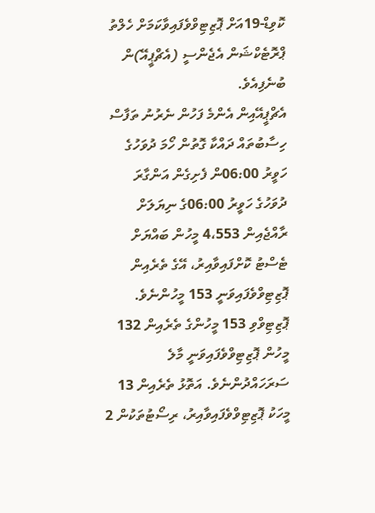ކޮވިޑް-19އަށް ޕޮޒިޓިވްވެފައިވާކަމަށް ހެލްތު ޕްރޮޓެކްޝަން އެޖެންސީ (އެޗްޕީއޭ)ން ބުނެފިއެވެ.
އެޗްޕީއޭއިން އެންމެ ފަހުން ނެރުނު ތަފާސް ހިސާބުތައް ދައްކާ ގޮތުން ހޯމަ ދުވަހުގެ ހަވީރު 06:00ން ފެށިގެން އަންގާރަ ދުވަހުގެ ހަވީރު 06:00ގެ ނިޔަލަށް ރާއްޖެއިން 4،553 މީހުން ބައްޔަށް ޓެސްޓު ކޮށްފައިވާއިރު، އޭގެ ތެރެއިން ޕޮޒިޓިވްވެފައިވަނީ 153 މީހުންނެވެ.
ޕޮޒިޓިވްވި 153 މީހުންގެ ތެރެއިން 132 މީހުން ޕޮޒިޓިވްވެފައިވަނީ މާލެ ސަރަހައްދުންނެވެ. އަތޮޅު ތެރެއިން 13 މީހަކު ޕޮޒިޓިވްވެފައިވާއިރު، ރިސޯޓުތަކުން 2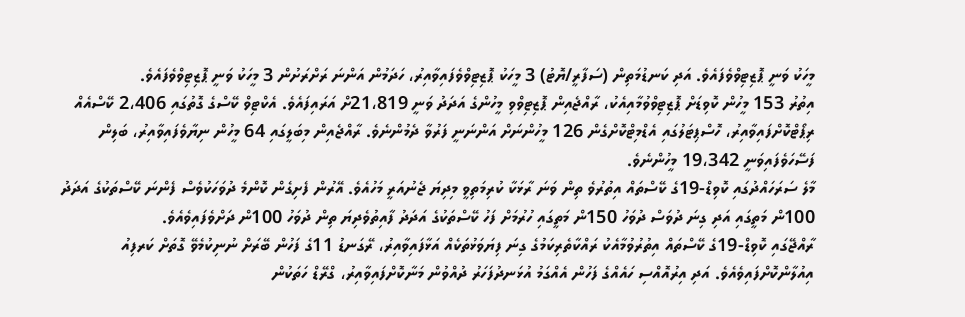މީހަކު ވަނީ ޕޮޒިޓިވްވެފައެވެ. އަދި ކަނޑުމަތިން (ސަފާރީ/ޔޮޓު) 3 މީހަކު ޕޮޒިޓިވްވެފައިވާއިރު، ހަދަމުން އަންނަ ރަށްރަށުން 3 މީހަކު ވަނީ ޕޮޒިޓިވްވެފައެވެ.
އިތުރު 153 މީހުން ކޮވިޑަށް ޕޮޒިޓިވްވުމާއިއެކު، ރާއްޖެއިން ޕޮޒިޓިވްވި މީހުންގެ އަދަދު ވަނީ 21،819ށް އަރައިފައެވެ. އެކްޓިވް ކޭސްގެ ގޮތުގައި 2،406 ކޭސްއެއް ރިޕޯޓްކޮށްފައިވާއިރު، ހޮސްޕިޓަލުގައި އެޑްމިޓްކޮށްގެން 126 މީހުންނަށް އަންނަނީ ފަރުވާ ދެމުންނެވެ. ރާއްޖެއިން މިބަލީގައި 64 މީހުން ނިޔާވެފައިވާއިރު، ބަލިން ފަސޭހަވެފައިވަނީ 19،342 މީހުންނެވެ.
މާލެ ސަރަހައްދުގައި ކޮވިޑް-19ގެ ކޭސްތައް އިތުރުވެ ތިން ވަނަ ރާޅަކާ ކުރިމަތިވީ މިދިޔަ ޖެނުއަރީ މަހުއެވެ. އޭރުން ފެށިގެން ކޮންމެ ދުވަހަކުވެސް ފެންނަ ކޭސްތަކުގެ އަދަދު 100ން މަތީގައި އަދި ގިނަ ދުވަސް ދުވަހު 150ން މަތީގައި ހުރުމަށް ފަހު ކޭސްތަކުގެ އަދަދު ފާއިތުވެދިޔަ ތިން ދުވަހު 100ން ދަށްވެފައިވެއެވެ.
ރާއްޖޭގައި ކޮވިޑް-19ގެ ކޭސްތައް އިތުރުވުމާއެކު ރައްކާތެރިކަމުގެ ގިނަ ފިޔަވަޅުތަކެއް އަޅާފައިވާއިރު، ރޭގަނޑު 11ގެ ފަހުން ބޭރަށް ނުނިކުމެވޭ ގޮތަށް ކަރފިއު އިއުލާންކޮށްފައިވެއެވެ. އަދި އިރުއޮއްސި ހައެއްގެ ފަހުން އެއްގަމު އުޅަނދުފަހަރު ދުއްވުން މަނާކޮށްފައިވާއިރު، ގްރޭޑް ހަތަކުން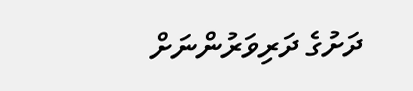ދަށުގެ ދަރިވަރުންނަށް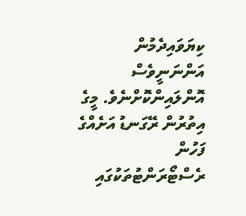ކިޔަވައިދެމުން އަންނަނީވެސް އޮންލައިންކޮށްނެވެ. މީގެ އިތުރުން ރޭގަނޑު އަށެއްގެ ފަހުން ރެސްޓޯރަންޓުތަކުގައި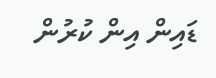ޑައިން އިން ކުރުން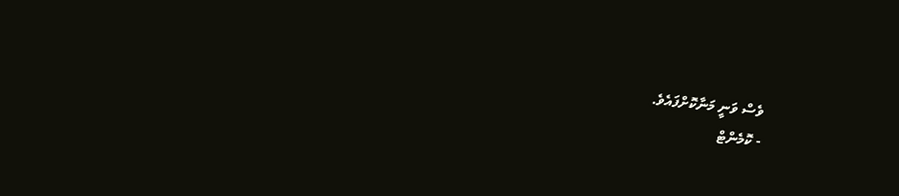ވެސް ވަނީ މަނާކޮށްފައެވެ.
- ކޮމެންޓް